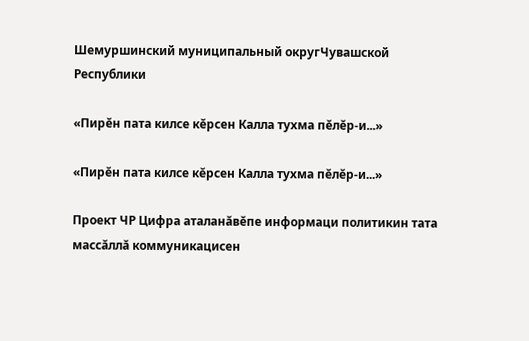Шемуршинский муниципальный округЧувашской Республики

«Пирĕн пата килсе кĕрсен Калла тухма пĕлĕр-и...»

«Пирĕн пата килсе кĕрсен Калла тухма пĕлĕр-и...»

Проект ЧР Цифра аталанăвĕпе информаци политикин тата массăллă коммуникацисен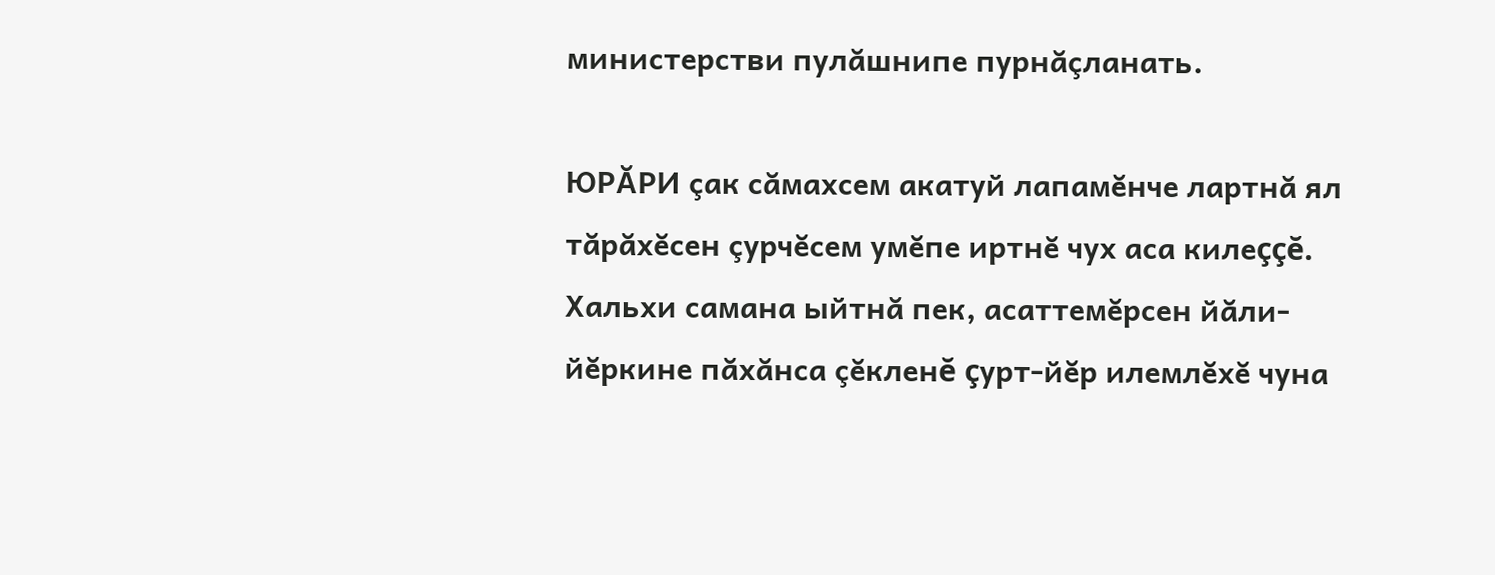министерстви пулăшнипе пурнăçланать.

ЮРĂРИ çак сăмахсем акатуй лапамĕнче лартнă ял тăрăхĕсен çурчĕсем умĕпе иртнĕ чух аса килеççĕ. Хальхи самана ыйтнă пек, асаттемĕрсен йăли-йĕркине пăхăнса çĕкленĕ çурт-йĕр илемлĕхĕ чуна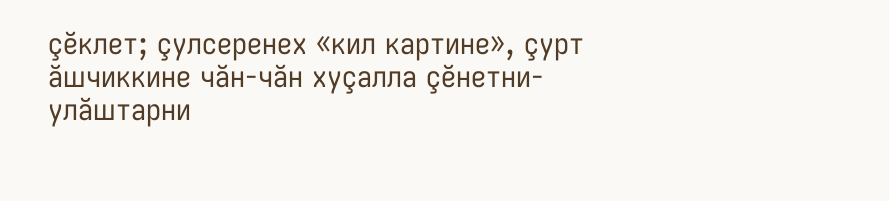çĕклет; çулсеренех «кил картине», çурт ăшчиккине чăн-чăн хуçалла çĕнетни-улăштарни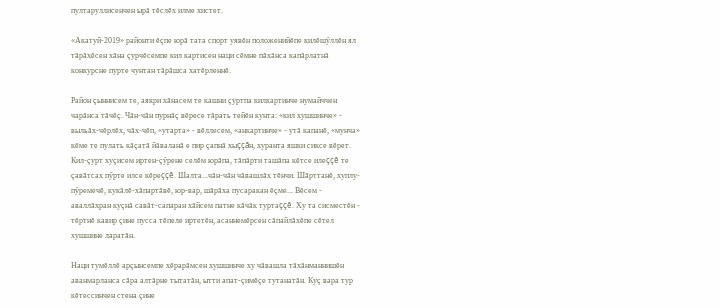пултаруллисенчен ырă тĕслĕх илме хистет.

«Акатуй-2019» районти ĕçпе юрă тата спорт уявĕн положенийĕпе килĕшỹллĕн ял тăрăхĕсен хăна çурчĕсемпе кил картисен наци сĕмне пăхăнса капăрлатнă конкурсне пурте чунтан тăрăшса хатĕрленнĕ.

Район çыннисем те, аякри хăнасем те кашни çуртпа килкартинче нумайччен чарăнса тăчĕç. Чăн-чăн пурнăç вĕресе тăрать тейĕн кунта: «кил хушшинче» - выльăх-чĕрлĕх, чăх-чĕп, «утарта» - вĕллесем, «анкартинче» - утă капанĕ, «мунча» кĕме те пулать кăçатă йăваланă е пир çапнă хыççăн, хуранта яшки сиксе вĕрет. Кил-çурт хуçисем иртен-çỹрене селĕм юрăпа, тăпăрти ташăпа кĕтсе илеççĕ те çавăтсах пỹрте илсе кĕреççĕ. Шалта...чăн-чăн чăвашлăх тĕнчи. Шăрттанĕ, хуплу-пỹремечĕ, кукăлĕ-хăпартăвĕ, юр-вар, шăрăха пусаракан ĕçме... Вĕсем - аваллăхран куçнă савăт-сапаран хăйсем патне кăчăк туртаççĕ. Ху та сисместĕн - тĕртнĕ кавир çине пусса тĕпеле иртетĕн, асаннемĕрсен сăпайлăхĕпе сĕтел хушшине ларатăн.

Наци тумĕллĕ арçынсемпе хĕрарăмсен хушшинче ху чăвашла тăхăнманнишĕн аванмарланса сăра алтăрне тытатăн, ытти апат-çимĕçе тутанатăн. Куç вара тур кĕтессинчен стена çине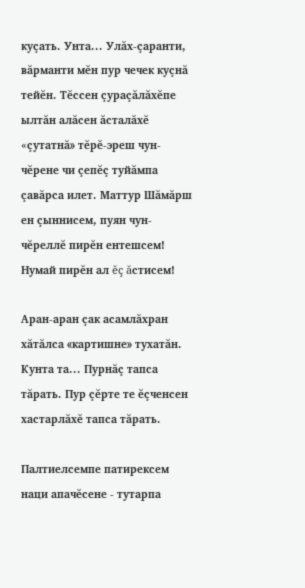куçать. Унта... Улăх-çаранти, вăрманти мĕн пур чечек куçнă тейĕн. Тĕссен çураçăлăхĕпе ылтăн алăсен ăсталăхĕ «çутатнă» тĕрĕ-эреш чун-чĕрене чи çепĕç туйăмпа çавăрса илет. Маттур Шăмăрш ен çыннисем, пуян чун-чĕреллĕ пирĕн ентешсем! Нумай пирĕн ал ĕç ăстисем!

Аран-аран çак асамлăхран хăтăлса «картишне» тухатăн. Кунта та... Пурнăç тапса тăрать. Пур çĕрте те ĕçченсен хастарлăхĕ тапса тăрать.

Палтиелсемпе патирексем наци апачĕсене - тутарпа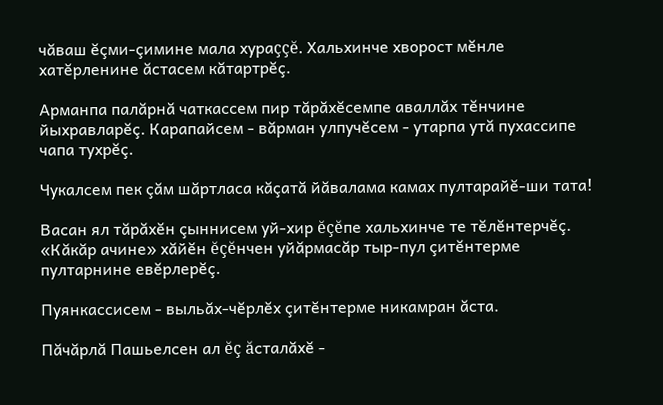чăваш ĕçми-çимине мала хураççĕ. Хальхинче хворост мĕнле хатĕрленине ăстасем кăтартрĕç.

Арманпа палăрнă чаткассем пир тăрăхĕсемпе аваллăх тĕнчине йыхравларĕç. Карапайсем - вăрман улпучĕсем - утарпа утă пухассипе чапа тухрĕç.

Чукалсем пек çăм шăртласа кăçатă йăвалама камах пултарайĕ-ши тата!

Васан ял тăрăхĕн çыннисем уй-хир ĕçĕпе хальхинче те тĕлĕнтерчĕç. «Кăкăр ачине» хăйĕн ĕçĕнчен уйăрмасăр тыр-пул çитĕнтерме пултарнине евĕрлерĕç.

Пуянкассисем - выльăх-чĕрлĕх çитĕнтерме никамран ăста.

Пăчăрлă Пашьелсен ал ĕç ăсталăхĕ -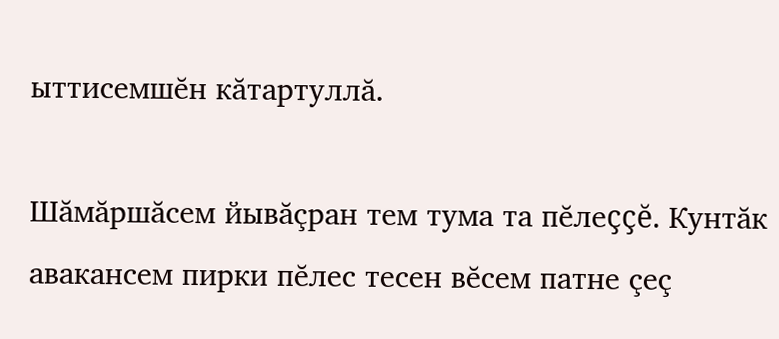ыттисемшĕн кăтартуллă.

Шăмăршăсем йывăçран тем тума та пĕлеççĕ. Кунтăк авакансем пирки пĕлес тесен вĕсем патне çеç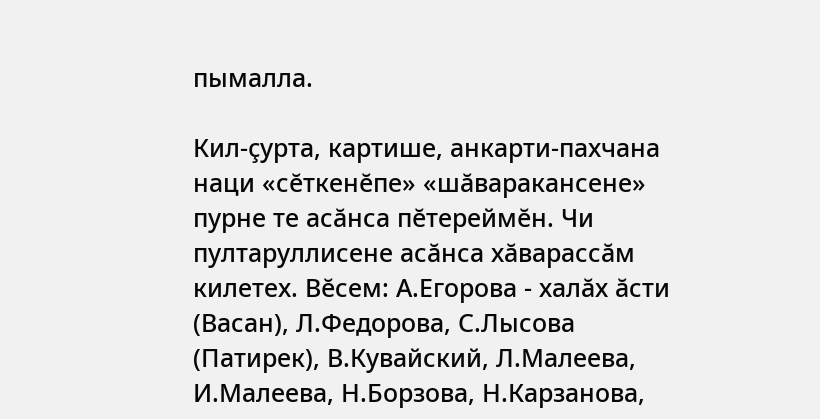пымалла.

Кил-çурта, картише, анкарти-пахчана наци «сĕткенĕпе» «шăваракансене» пурне те асăнса пĕтереймĕн. Чи пултаруллисене асăнса хăварассăм килетех. Вĕсем: А.Егорова - халăх ăсти (Васан), Л.Федорова, С.Лысова (Патирек), В.Кувайский, Л.Малеева, И.Малеева, Н.Борзова, Н.Карзанова,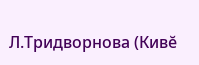Л.Тридворнова (Кивĕ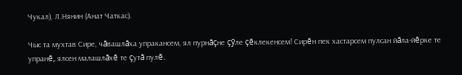Чукал), Л.Нянин (Анат Чаткас).

Чыс та мухтав Сире, чăвашлăха упракансем, ял пурнăçне çỹле çĕклекенсем! Сирĕн пек хастарсем пулсан йăла-йĕрке те упранĕ, ялсен малашлăхĕ те çутă пулĕ.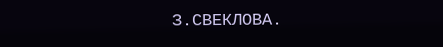З.СВЕКЛОВА.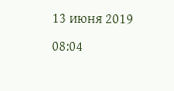13 июня 2019
08:04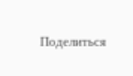Поделиться